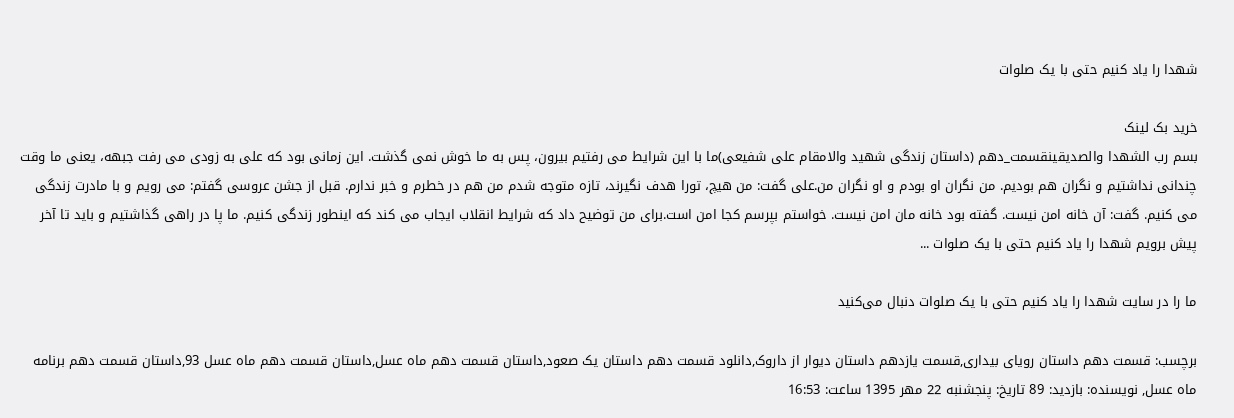شهدا را یاد کنیم حتی با یک صلوات

خرید بک لینک
بسم رب الشهدا والصدیقینقسمت_دهم (داستان زندگی شهید والامقام علی شفیعی)ما با این شرایط می رفتیم بیرون، پس به ما خوش نمی گذشت. این زمانی بود که علی به زودی می رفت جبهه، یعنی ما وقت چندانی نداشتیم و نگران هم بودیم. من نگران او بودم و او نگران من.علی گفت: من هیچ، تورا هدف نگیرند، تازه متوجه شدم من هم در خطرم و خبر ندارم. قبل از جشن عروسی گفتم: می رویم و با مادرت زندگی می کنیم. گفت: آن خانه امن نیست. گفته بود خانه مان امن نیست. خواستم بپرسم کجا امن است.برای من توضیح داد که شرایط انقلاب ایجاب می کند که اینطور زندگی کنیم. ما پا در راهی گذاشتیم و باید تا آخر پیش برویم شهدا را یاد کنیم حتی با یک صلوات ...

ما را در سایت شهدا را یاد کنیم حتی با یک صلوات دنبال می‌کنید

برچسب: قسمت دهم داستان رویای بیداری,قسمت یازدهم داستان دیوار از داروک,دانلود قسمت دهم داستان یک صعود,داستان قسمت دهم ماه عسل,داستان قسمت دهم ماه عسل 93,داستان قسمت دهم برنامه ماه عسل, نویسنده: بازدید: 89 تاريخ: پنجشنبه 22 مهر 1395 ساعت: 16:53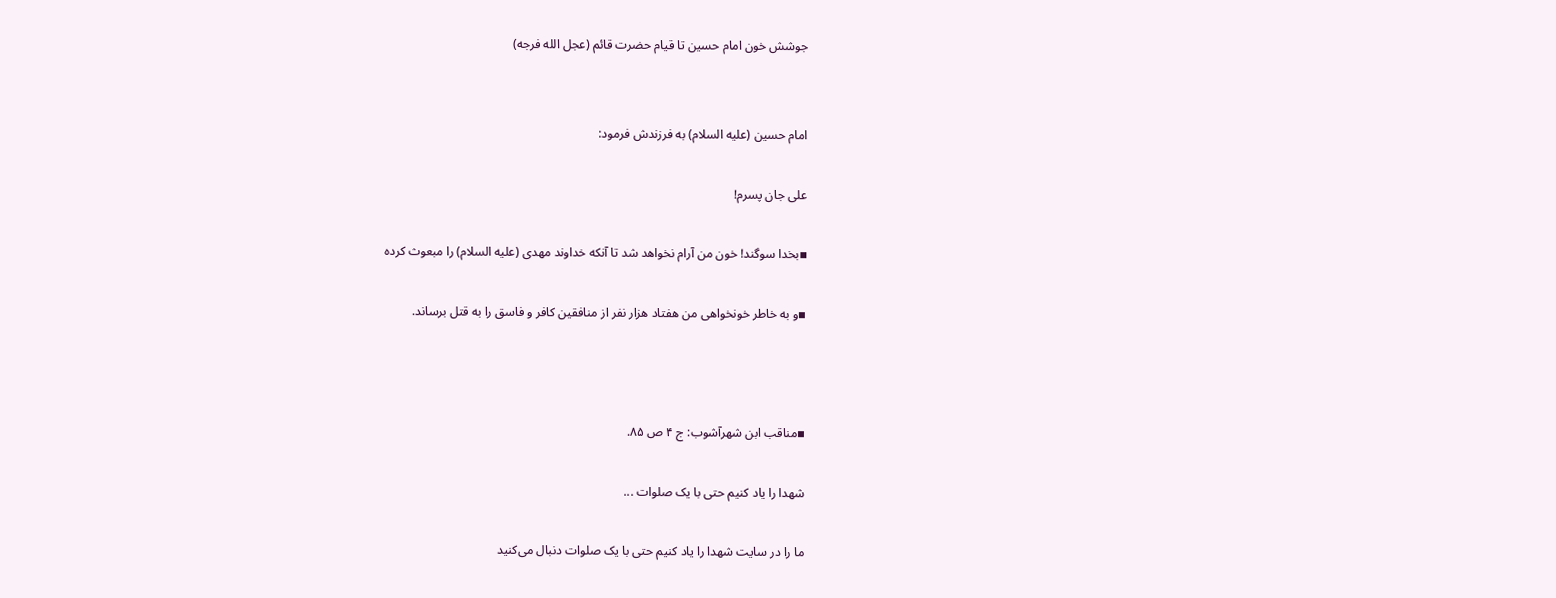جوشش خون امام حسین تا قیام حضرت قائم (عجل الله فرجه)


امام حسین (علیه السلام) به فرزندش فرمود:

علی جان پسرم!

▪بخدا سوگند! خون من آرام نخواهد شد تا آنکه خداوند مهدی (علیه السلام) را مبعوث کرده

▪و به خاطر خونخواهی من هفتاد هزار نفر از منافقین کافر و فاسق را به قتل برساند.



▪مناقب ابن شهرآشوب: ج ۴ ص ۸۵.

شهدا را یاد کنیم حتی با یک صلوات ...

ما را در سایت شهدا را یاد کنیم حتی با یک صلوات دنبال می‌کنید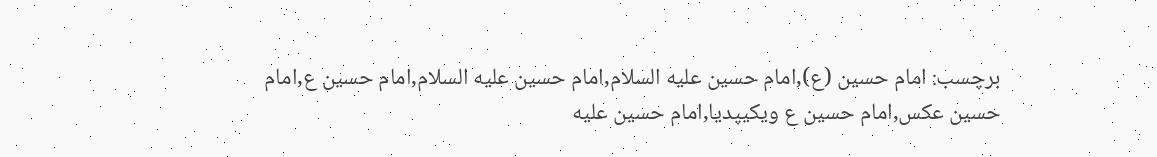برچسب: امام حسین (ع),امام حسین علیه السلام,امام حسين عليه السلام,امام حسين ع,امام حسین عکس,امام حسین ع ویکیپدیا,امام حسین علیه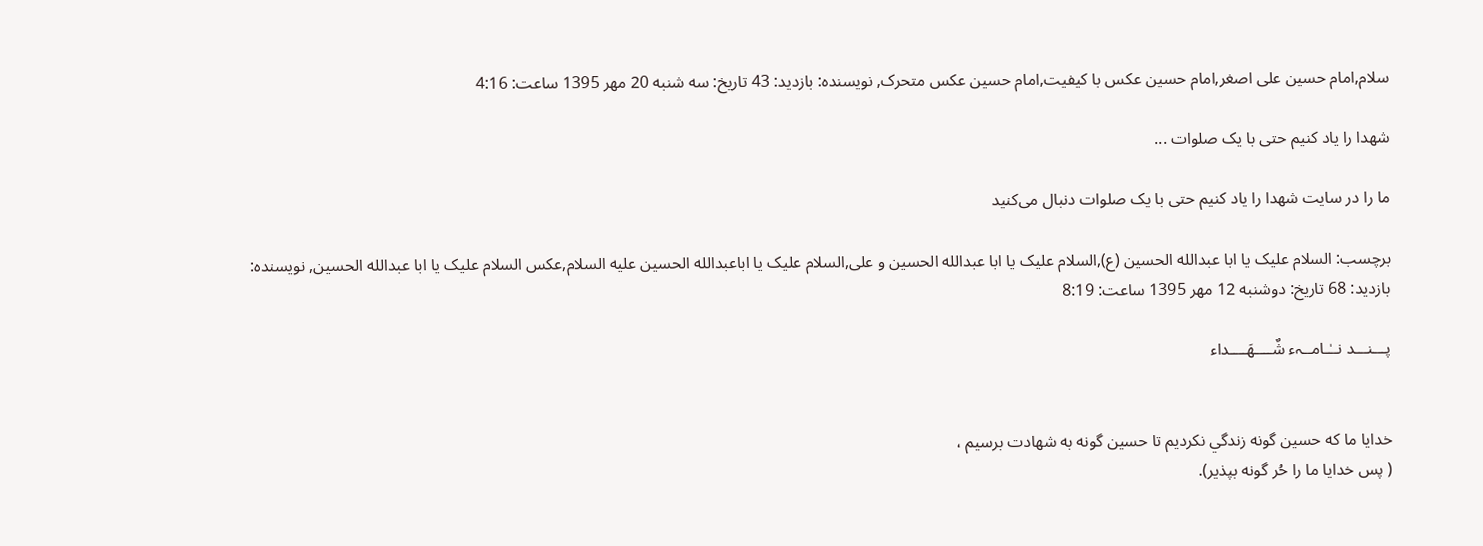سلام,امام حسین علی اصغر,امام حسین عکس با کیفیت,امام حسین عکس متحرک, نویسنده: بازدید: 43 تاريخ: سه شنبه 20 مهر 1395 ساعت: 4:16

شهدا را یاد کنیم حتی با یک صلوات ...

ما را در سایت شهدا را یاد کنیم حتی با یک صلوات دنبال می‌کنید

برچسب: السلام علیک یا ابا عبدالله الحسین (ع),السلام علیک یا ابا عبدالله الحسین و علی,السلام علیک یا اباعبدالله الحسین علیه السلام,عکس السلام علیک یا ابا عبدالله الحسین, نویسنده: بازدید: 68 تاريخ: دوشنبه 12 مهر 1395 ساعت: 8:19

پـــنـــد نــٰـامــہء شٌــــهَــــداء


خدايا ما كه حسين گونه زندگي نكرديم تا حسين گونه به شهادت برسيم ،
( پس خدايا ما را حُر گونه بپذير).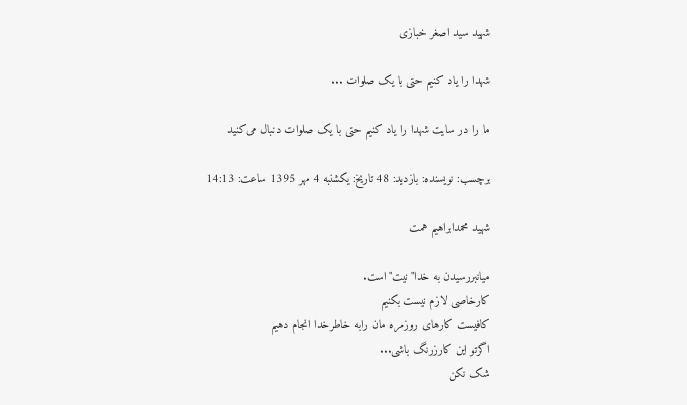شهید سید اصغر خبازی

شهدا را یاد کنیم حتی با یک صلوات ...

ما را در سایت شهدا را یاد کنیم حتی با یک صلوات دنبال می‌کنید

برچسب: نویسنده: بازدید: 48 تاريخ: يکشنبه 4 مهر 1395 ساعت: 14:13

شهید محمدابراهیم همت

میانبررسیدن به خدا"نیت"است.
کارخاصی لازم نیست بکنیم
کافیست کارهای روزمره مان رابه خاطرخدا انجام دهیم
اگرتو این کارزرنگ باشی...
شک نکن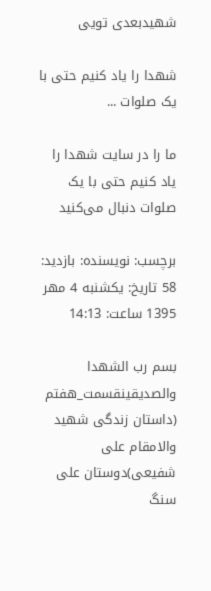شهیدبعدی تویی

شهدا را یاد کنیم حتی با یک صلوات ...

ما را در سایت شهدا را یاد کنیم حتی با یک صلوات دنبال می‌کنید

برچسب: نویسنده: بازدید: 58 تاريخ: يکشنبه 4 مهر 1395 ساعت: 14:13

بسم رب الشهدا والصدیقینقسمت_هفتم (داستان زندگی شهید والامقام علی شفیعی)دوستان علی سنگ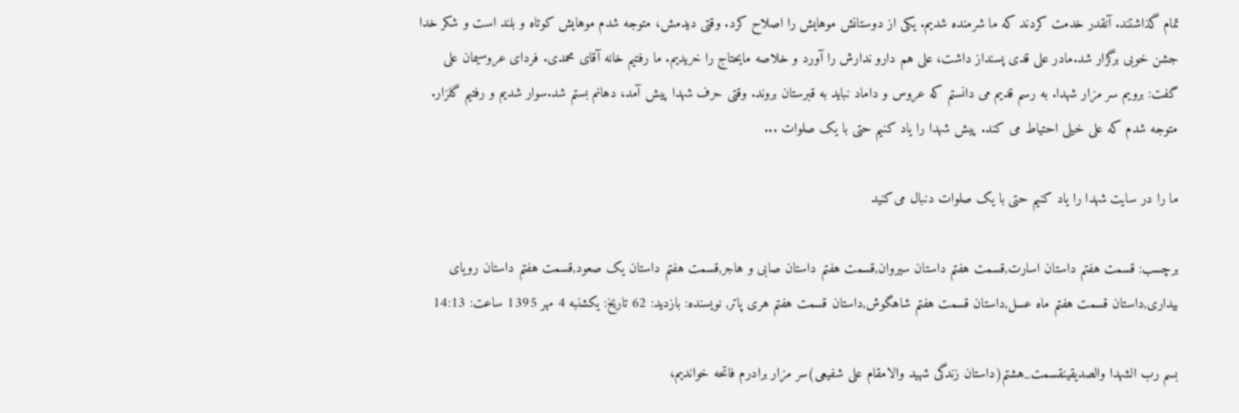تمام گذاشتند. آنقدر خدمت کردند که ما شرمنده شدیم. یکی از دوستانش موهایش را اصلاح کرد. وقتی دیدمش، متوجه شدم موهایش کوتاه و بلند است و شکر خدا جشن خوبی برگزار شد.مادر علی قدی پسنداز داشت، علی هم دارو ندارش را آورد و خلاصه مایحتاج را خریدیم. ما رفتیم خانه آقای محمدی. فردای عروسیمان علی گفت: برویم سر مزار شهدا. به رسم قدیم می دانستم که عروس و داماد نباید به قبرستان بروند. وقتی حرف شهدا پیش آمد، دهانم بستم شد.سوار شدیم و رفتیم گلزار. متوجه شدم که علی خیلی احتیاط می کند. پیش شهدا را یاد کنیم حتی با یک صلوات ...

ما را در سایت شهدا را یاد کنیم حتی با یک صلوات دنبال می‌کنید

برچسب: قسمت هفتم داستان اسارت,قسمت هفتم داستان سیروان,قسمت هفتم داستان صابی و هاجر,قسمت هفتم داستان یک صعود,قسمت هفتم داستان رویای بیداری,داستان قسمت هفتم ماه عسل,داستان قسمت هفتم شاهگوش,داستان قسمت هفتم هری پاتر, نویسنده: بازدید: 62 تاريخ: يکشنبه 4 مهر 1395 ساعت: 14:13

بسم رب الشهدا والصدیقینقسمت_هشتم(داستان زندگی شهید والامقام علی شفیعی)سر مزار برادرم فاتحه خواندیم،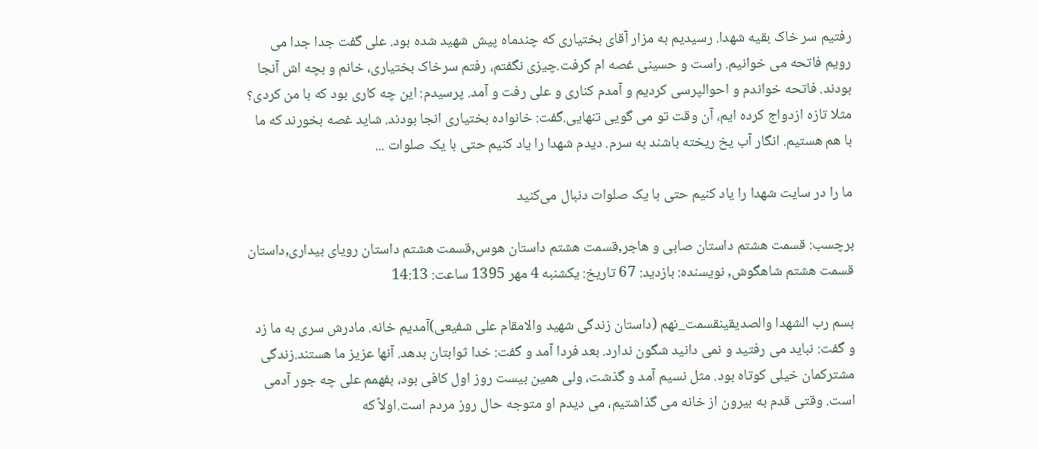رفتیم سر خاک بقیه شهدا. رسیدیم به مزار آقای بختیاری که چندماه پیش شهید شده بود. علی گفت جدا جدا می رویم فاتحه می خوانیم. راست و حسینی غصه ام گرفت.چیزی نگفتم، رفتم سرخاک بختیاری، خانم و بچه اش آنجا بودند. فاتحه خواندم و احوالپرسی کردیم و آمدم کناری و علی رفت و آمد. پرسیدم: این چه کاری بود که با من کردی؟ مثلا تازه ازدواج کرده ایم، آن وقت تو می گویی تنهایی.گفت: خانواده بختیاری انجا بودند. شاید غصه بخورند که ما با هم هستیم. انگار آب یخ ریخته باشند به سرم. دیدم شهدا را یاد کنیم حتی با یک صلوات ...

ما را در سایت شهدا را یاد کنیم حتی با یک صلوات دنبال می‌کنید

برچسب: قسمت هشتم داستان صابی و هاجر,قسمت هشتم داستان هوس,قسمت هشتم داستان رویای بیداری,داستان قسمت هشتم شاهگوش, نویسنده: بازدید: 67 تاريخ: يکشنبه 4 مهر 1395 ساعت: 14:13

بسم رب الشهدا والصدیقینقسمت_نهم (داستان زندگی شهید والامقام علی شفیعی)آمدیم خانه. مادرش سری به ما زد و گفت: نباید می رفتید و نمی دانید شگون ندارد. بعد فردا آمد و گفت: خدا ثوابتان بدهد. آنها عزیز ما هستند.زندگی مشترکمان خیلی کوتاه بود. مثل نسیم آمد و گذشت، ولی همین بیست روز اول کافی بود، بفهمم علی چه جور آدمی است. وقتی قدم به بیرون از خانه می گذاشتیم، می دیدم او متوجه حال روز مردم است.اولاً که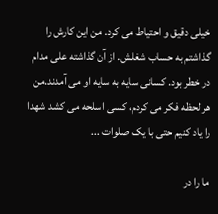خیلی دقیق و احتیاط می کرد. من این کارش را گذاشتم به حساب شغلش. از آن گذاشته علی مدام در خطر بود. کسانی سایه به سایه او می آمدند.من هر لحظه فکر می کردم، کسی اسلحه می کشد شهدا را یاد کنیم حتی با یک صلوات ...

ما را در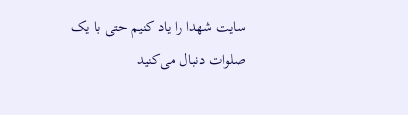سایت شهدا را یاد کنیم حتی با یک صلوات دنبال می‌کنید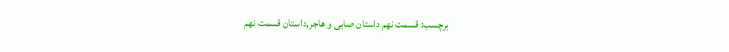برچسب: قسمت نهم داستان صابی و هاجر,داستان قسمت نهم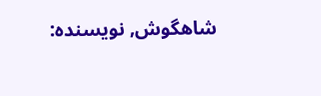شاهگوش, نویسنده: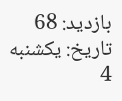بازدید: 68 تاريخ: يکشنبه 4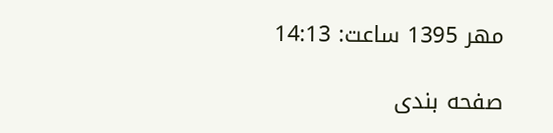مهر 1395 ساعت: 14:13

صفحه بندی